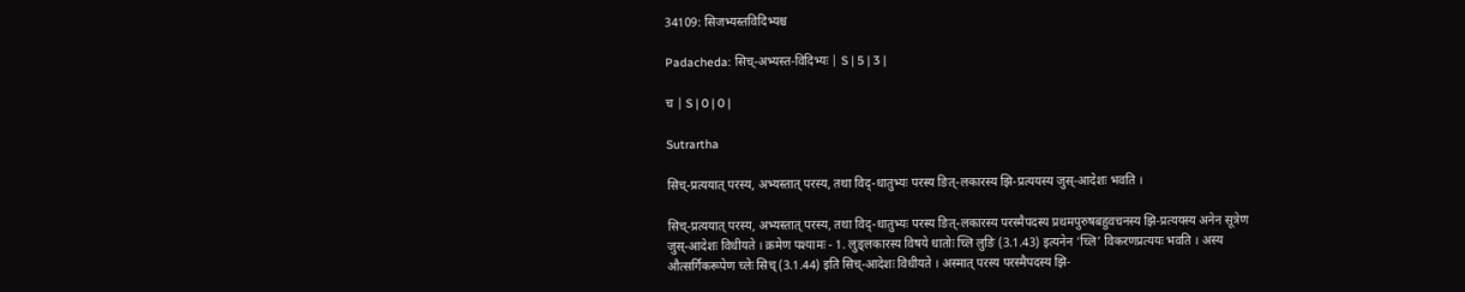34109: सिजभ्यस्तविदिभ्यश्च

Padacheda: सिच्-अभ्यस्त-विदिभ्यः | S | 5 | 3 |

च | S | 0 | 0 |

Sutrartha

सिच्-प्रत्ययात् परस्य, अभ्यस्तात् परस्य, तथा विद्-धातुभ्यः परस्य ङित्-लकारस्य झि-प्रत्ययस्य जुस्-आदेशः भवति ।

सिच्-प्रत्ययात् परस्य, अभ्यस्तात् परस्य, तथा विद्-धातुभ्यः परस्य ङित्-लकारस्य परस्मैपदस्य प्रथमपुरुषबहुवचनस्य झि-प्रत्ययस्य अनेन सूत्रेण जुस्-आदेशः विधीयते । क्रमेण पश्यामः - 1. लुङ्लकारस्य विषये धातोः च्लि लुङि (3.1.43) इत्यनेन ‘च्लि’ विकरणप्रत्ययः भवति । अस्य औत्सर्गिकरूपेण च्लेः सिच् (3.1.44) इति सिच्-आदेशः विधीयते । अस्मात् परस्य परस्मैपदस्य झि-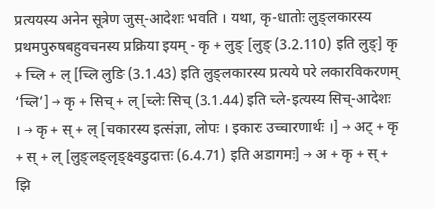प्रत्ययस्य अनेन सूत्रेण जुस्-आदेशः भवति । यथा, कृ-धातोः लुङ्लकारस्य प्रथमपुरुषबहुवचनस्य प्रक्रिया इयम् - कृ + लुङ् [लुङ् (3.2.110) इति लुङ्] कृ + च्लि + ल् [च्लि लुङि (3.1.43) इति लुङ्लकारस्य प्रत्यये परे लकारविकरणम् ‘च्लि’] → कृ + सिच् + ल् [च्लेः सिच् (3.1.44) इति च्ले-इत्यस्य सिच्-आदेशः । → कृ + स् + ल् [चकारस्य इत्संज्ञा, लोपः । इकारः उच्चारणार्थः ।] → अट् + कृ + स् + ल् [लुङ्लङ्लृङ्क्ष्वडुदात्तः (6.4.71) इति अडागमः] → अ + कृ + स् + झि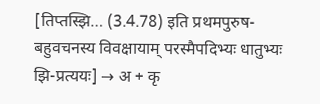[तिप्तस्झि… (3.4.78) इति प्रथमपुरुष-बहुवचनस्य विवक्षायाम् परस्मैपदिभ्यः धातुभ्यः झि-प्रत्ययः] → अ + कृ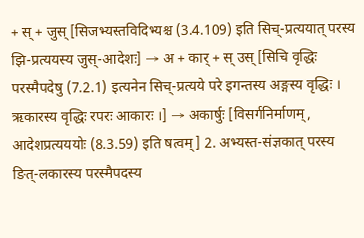+ स् + जुस् [सिजभ्यस्तविदिभ्यश्च (3.4.109) इति सिच्-प्रत्ययात् परस्य झि-प्रत्ययस्य जुस्-आदेशः] → अ + कार् + स् उस् [सिचि वृद्धिः परस्मैपदेषु (7.2.1) इत्यनेन सिच्-प्रत्यये परे इगन्तस्य अङ्गस्य वृद्धिः । ऋकारस्य वृद्धिः रपरः आकारः ।] → अकार्षुः [विसर्गनिर्माणम्, आदेशप्रत्यययोः (8.3.59) इति षत्वम्] 2. अभ्यस्त-संज्ञकात् परस्य ङित्-लकारस्य परस्मैपदस्य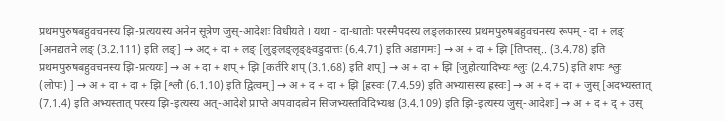प्रथमपुरुषबहुवचनस्य झि-प्रत्ययस्य अनेन सूत्रेण जुस्-आदेशः विधीयते । यथा - दा-धातोः परस्मैपदस्य लङ्लकारस्य प्रथमपुरुषबहुवचनस्य रूपम् - दा + लङ् [अनद्यतने लङ् (3.2.111) इति लङ्] → अट् + दा + लङ् [लुङ्लङ्लृङ्क्ष्वडुदात्तः (6.4.71) इति अडागमः] → अ + दा + झि [तिप्तस्.. (3.4.78) इति प्रथमपुरुषबहुवचनस्य झि-प्रत्ययः] → अ + दा + शप् + झि [कर्तरि शप् (3.1.68) इति शप्] → अ + दा + झि [जुहोत्यादिभ्यः श्लुः (2.4.75) इति शपः श्लुः (लोपः) ] → अ + दा + दा + झि [श्लौ (6.1.10) इति द्वित्वम्] → अ + द + दा + झि [ह्रस्वः (7.4.59) इति अभ्यासस्य ह्रस्वः] → अ + द + दा + जुस् [अदभ्यस्तात् (7.1.4) इति अभ्यस्तात् परस्य झि-इत्यस्य अत्-आदेशे प्राप्ते अपवादत्वेन सिजभ्यस्तविदिभ्यश्च (3.4.109) इति झि-इत्यस्य जुस्-आदेशः] → अ + द + द् + उस्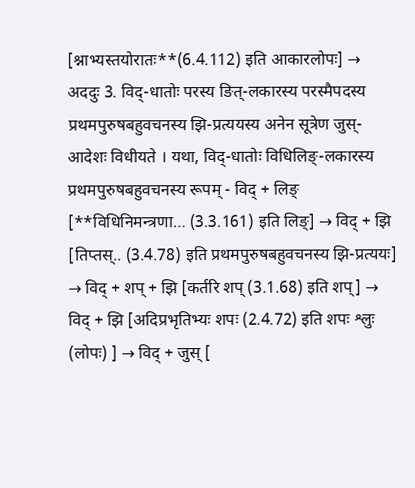[श्नाभ्यस्तयोरातः**(6.4.112) इति आकारलोपः] → अददुः 3. विद्-धातोः परस्य ङित्-लकारस्य परस्मैपदस्य प्रथमपुरुषबहुवचनस्य झि-प्रत्ययस्य अनेन सूत्रेण जुस्-आदेशः विधीयते । यथा, विद्-धातोः विधिलिङ्-लकारस्य प्रथमपुरुषबहुवचनस्य रूपम् - विद् + लिङ् [**विधिनिमन्त्रणा… (3.3.161) इति लिङ्] → विद् + झि [तिप्तस्.. (3.4.78) इति प्रथमपुरुषबहुवचनस्य झि-प्रत्ययः] → विद् + शप् + झि [कर्तरि शप् (3.1.68) इति शप्] → विद् + झि [अदिप्रभृतिभ्यः शपः (2.4.72) इति शपः श्लुः (लोपः) ] → विद् + जुस् [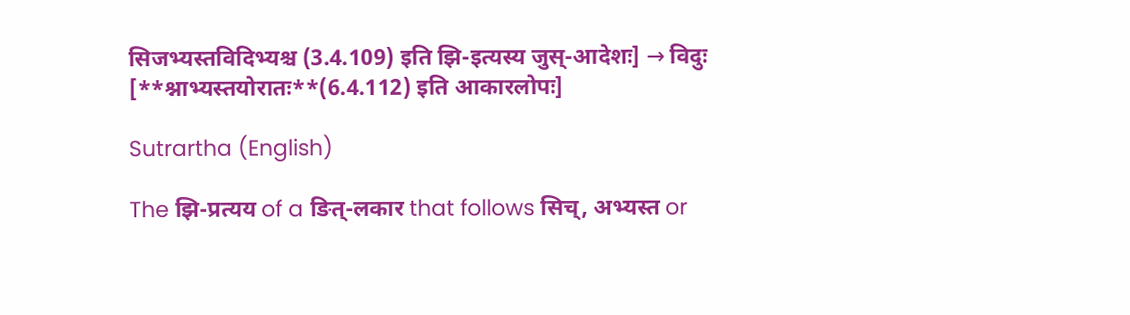सिजभ्यस्तविदिभ्यश्च (3.4.109) इति झि-इत्यस्य जुस्-आदेशः] → विदुः [**श्नाभ्यस्तयोरातः**(6.4.112) इति आकारलोपः]

Sutrartha (English)

The झि-प्रत्यय of a ङित्-लकार that follows सिच्, अभ्यस्त or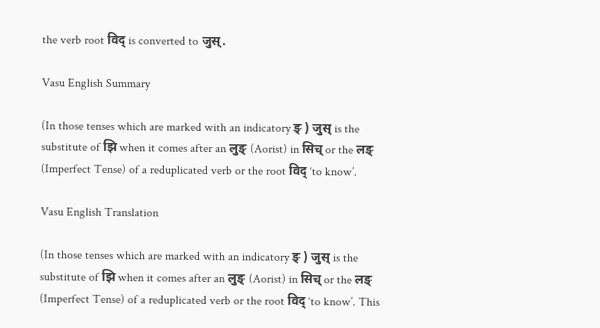the verb root विद् is converted to जुस्.

Vasu English Summary

(In those tenses which are marked with an indicatory ङ् ) जुस् is the substitute of झि when it comes after an लुङ् (Aorist) in सिच् or the लङ् (Imperfect Tense) of a reduplicated verb or the root विद् ‘to know’.

Vasu English Translation

(In those tenses which are marked with an indicatory ङ् ) जुस् is the substitute of झि when it comes after an लुङ् (Aorist) in सिच् or the लङ् (Imperfect Tense) of a reduplicated verb or the root विद् ‘to know’. This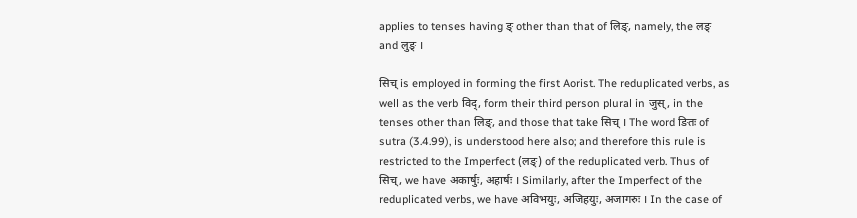applies to tenses having ङ् other than that of लिङ्, namely, the लङ् and लुङ् ।

सिच् is employed in forming the first Aorist. The reduplicated verbs, as well as the verb विद्, form their third person plural in जुस्, in the tenses other than लिङ्, and those that take सिच् । The word ङितः of sutra (3.4.99), is understood here also; and therefore this rule is restricted to the Imperfect (लङ्) of the reduplicated verb. Thus of सिच्, we have अकार्षुः, अहार्षः । Similarly, after the Imperfect of the reduplicated verbs, we have अविभयुः, अजिहयुः, अजागरुः । In the case of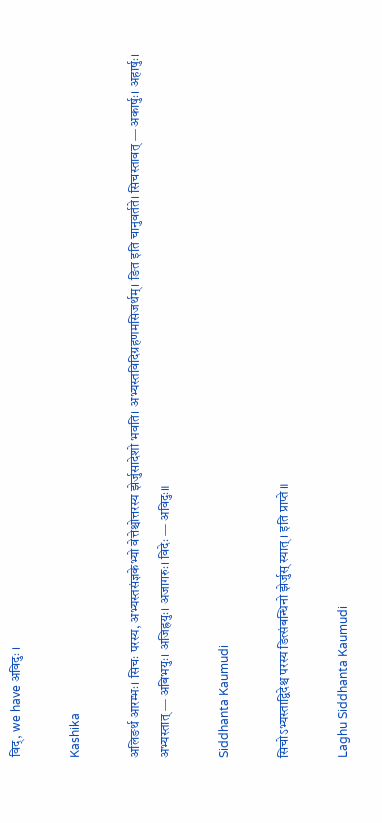विद्, we have अविदुः ।

Kashika

अलिङर्थ आरम्भः। सिचः परस्य, अभ्यस्तसंज्ञकेभ्यो वेत्तेश्चोत्तरस्य झेर्जुसादेशो भवति। अभ्यस्तविदिग्रहणमसिजर्थम्। ङित इति चानुवर्तते। सिचस्तावत् — अकार्षुः। अहार्षुः। अभ्यस्तात् — अबिभयुः। अजिह्रयुः। अजागरुः। विदेः — अविदुः॥

Siddhanta Kaumudi

सिचोऽभ्यस्ताद्विदेश्च परस्य ङित्संबन्धिनो झेर्जुस् स्यात् । इति प्राप्ते ॥

Laghu Siddhanta Kaumudi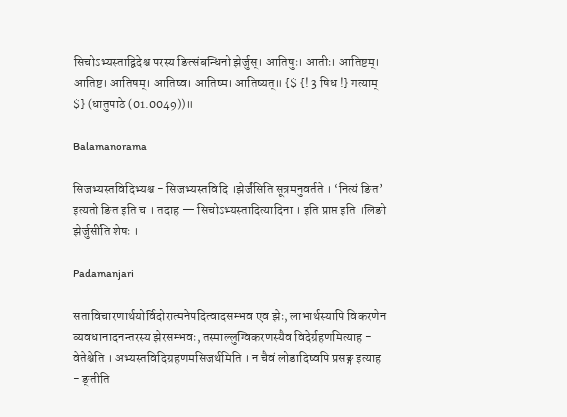सिचोऽभ्यस्ताद्विदेश्च परस्य ङित्संबन्धिनो झेर्जुस्। आतिषुः। आतीः। आतिष्टम्। आतिष्ट। आतिषम्। आतिष्व। आतिष्म। आतिष्यत्॥ {$ {! 3 षिध !} गत्याम् $} (धातुपाठे (01.0049))॥

Balamanorama

सिजभ्यस्तविदिभ्यश्च - सिजभ्यस्तविदि ।झेर्ज॑सिति सूत्रमनुवर्तते । ‘नित्यं ङित’ इत्यतो ङित इति च । तदाह — सिचोऽभ्यस्तादित्यादिना । इति प्राप्त इति ।लिङो झेर्जुसी॑ति शेषः ।

Padamanjari

सताविचारणार्थयोर्विदोरात्मनेपदित्वादसम्भव एव झेः, लाभार्थस्यापि विकरणेन व्यवधानादनन्तरस्य झेरसम्भवः, तस्माल्लुग्विकरणस्यैव विदेर्ग्रहणमित्याह - वेतेश्चेति । अभ्यस्तविदिग्रहणमसिजर्थमिति । न चैवं लोडादिष्वपि प्रसङ्ग इत्याह - ङ्तीति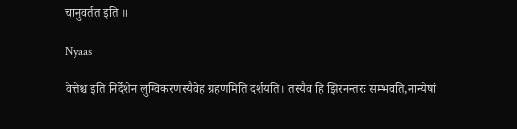चानुवर्तत इति ॥

Nyaas

वेत्तेश्च इति निर्देशेन लुग्विकरणस्यैवेह ग्रहणमिति दर्शयति। तस्यैव हि झिरनन्तरः सम्भवति,नान्येषां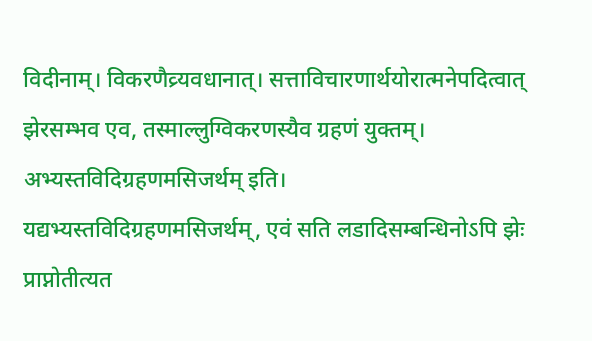विदीनाम्। विकरणैव्र्यवधानात्। सत्ताविचारणार्थयोरात्मनेपदित्वात् झेरसम्भव एव, तस्माल्लुग्विकरणस्यैव ग्रहणं युक्तम्। अभ्यस्तविदिग्रहणमसिजर्थम् इति। यद्यभ्यस्तविदिग्रहणमसिजर्थम्, एवं सति लडादिसम्बन्धिनोऽपि झेः प्राप्नोतीत्यत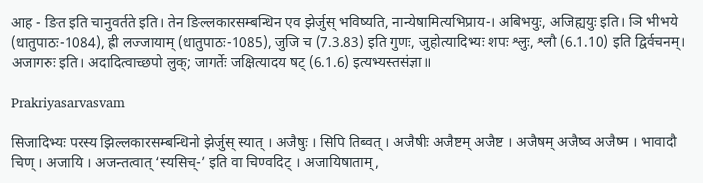आह - ङित इति चानुवर्तते इति। तेन ङिल्लकारसम्बन्धिन एव झेर्जुस् भविष्यति, नान्येषामित्यभिप्राय-। अबिभयुः, अजिह्ययुः इति। ञि भीभये (धातुपाठः-1084), ह्री लज्जायाम् (धातुपाठः-1085), जुजि च (7.3.83) इति गुणः, जुहोत्यादिभ्यः शपः श्लुः, श्लौ (6.1.10) इति द्विर्वचनम्। अजागरुः इति। अदादित्वाच्छपो लुक्; जागर्तेः जक्षित्यादय षट् (6.1.6) इत्यभ्यस्तसंज्ञा॥

Prakriyasarvasvam

सिजादिभ्यः परस्य झिल्लकारसम्बन्धिनो झेर्जुस् स्यात् । अजैषुः । सिपि तिब्वत् । अजैषीः अजैष्टम् अजैष्ट । अजैषम् अजैष्व अजैष्म । भावादौ चिण् । अजायि । अजन्तत्वात् ‘स्यसिच्-’ इति वा चिण्वदिट् । अजायिषाताम्,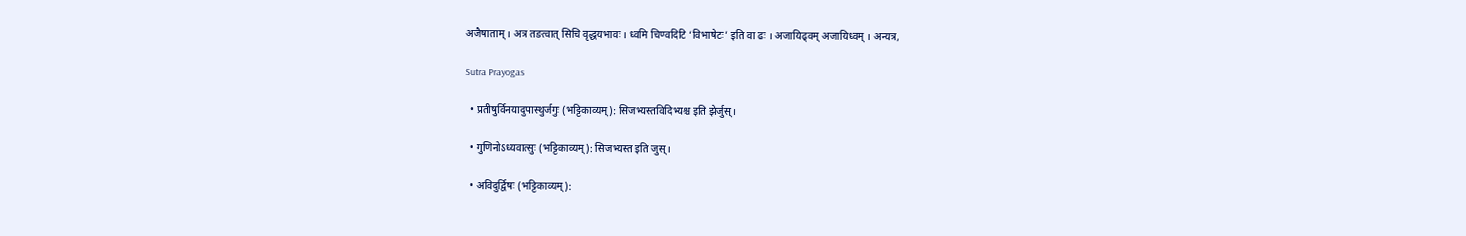अजैषाताम् । अत्र तङत्वात् सिचि वृद्धयभावः । ध्वमि चिण्वदिटि ‘विभाषेटः’ इति वा ढः । अजायिढ्वम् अजायिध्वम् । अन्यत्र,

Sutra Prayogas

  • प्रतीषुर्विनयादुपास्थुर्जगुः (भट्टिकाव्यम्): सिजभ्यस्तविदिभ्यश्च इति झेर्जुस्।

  • गुणिनोऽध्यवात्सुः (भट्टिकाव्यम्): सिजभ्यस्त इति जुस्।

  • अविदुर्द्विषः (भट्टिकाव्यम्):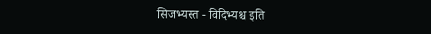सिजभ्यस्त - विदिभ्यश्च इति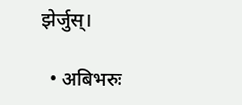झेर्जुस्।

  • अबिभरुः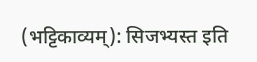(भट्टिकाव्यम्): सिजभ्यस्त इति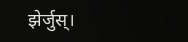झेर्जुस्।